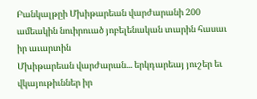Բանկալթըի Մխիթարեան վարժարանի 200 ամեակին նուիրուած յոբելենական տարին հասաւ իր աւարտին
Մխիթարեան վարժարան... երկդարեայ յուշեր եւ վկայութիւններ իր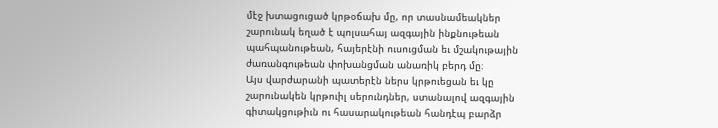մէջ խտացուցած կրթօճախ մը, որ տասնամեակներ շարունակ եղած է պոլսահայ ազգային ինքնութեան պահպանութեան, հայերէնի ուսուցման եւ մշակութային ժառանգութեան փոխանցման անառիկ բերդ մը։
Այս վարժարանի պատերէն ներս կրթուեցան եւ կը շարունակեն կրթուիլ սերունդներ, ստանալով ազգային գիտակցութիւն ու հասարակութեան հանդէպ բարձր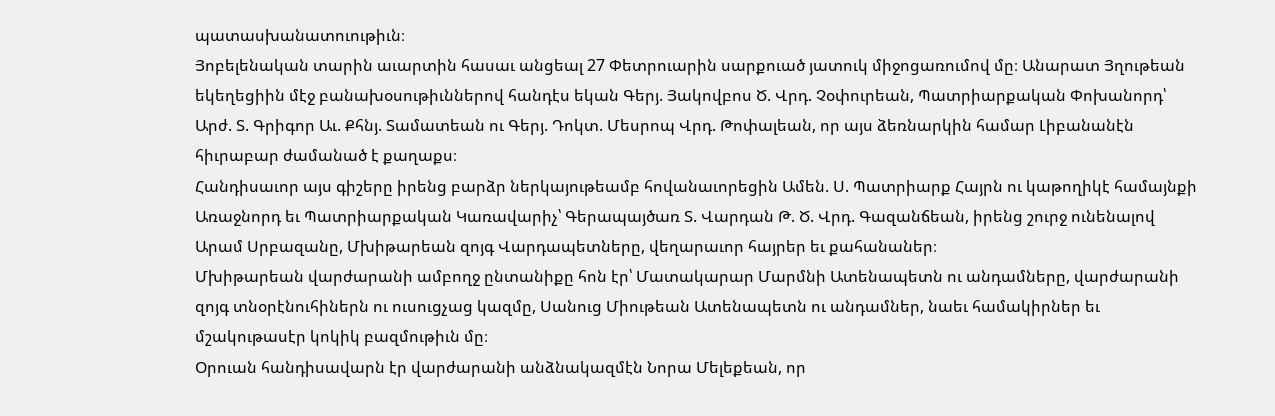պատասխանատուութիւն։
Յոբելենական տարին աւարտին հասաւ անցեալ 27 Փետրուարին սարքուած յատուկ միջոցառումով մը։ Անարատ Յղութեան եկեղեցիին մէջ բանախօսութիւններով հանդէս եկան Գերյ. Յակովբոս Ծ. Վրդ. Չօփուրեան, Պատրիարքական Փոխանորդ՝ Արժ. Տ. Գրիգոր Աւ. Քհնյ. Տամատեան ու Գերյ. Դոկտ. Մեսրոպ Վրդ. Թոփալեան, որ այս ձեռնարկին համար Լիբանանէն հիւրաբար ժամանած է քաղաքս։
Հանդիսաւոր այս գիշերը իրենց բարձր ներկայութեամբ հովանաւորեցին Ամեն. Ս. Պատրիարք Հայրն ու կաթողիկէ համայնքի Առաջնորդ եւ Պատրիարքական Կառավարիչ՝ Գերապայծառ Տ. Վարդան Թ. Ծ. Վրդ. Գազանճեան, իրենց շուրջ ունենալով Արամ Սրբազանը, Մխիթարեան զոյգ Վարդապետները, վեղարաւոր հայրեր եւ քահանաներ։
Մխիթարեան վարժարանի ամբողջ ընտանիքը հոն էր՝ Մատակարար Մարմնի Ատենապետն ու անդամները, վարժարանի զոյգ տնօրէնուհիներն ու ուսուցչաց կազմը, Սանուց Միութեան Ատենապետն ու անդամներ, նաեւ համակիրներ եւ մշակութասէր կոկիկ բազմութիւն մը։
Օրուան հանդիսավարն էր վարժարանի անձնակազմէն Նորա Մելեքեան, որ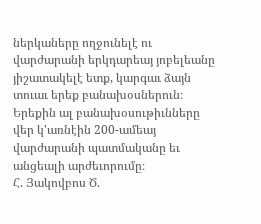ներկաները ողջունելէ ու վարժարանի երկդարեայ յոբելեանը յիշատակելէ ետք, կարգաւ ձայն տուաւ երեք բանախօսներուն։ Երեքին ալ բանախօսութիւնները վեր կ'առնէին 200-ամեայ վարժարանի պատմականը եւ անցեալի արժեւորումը։
Հ. Յակովբոս Ծ.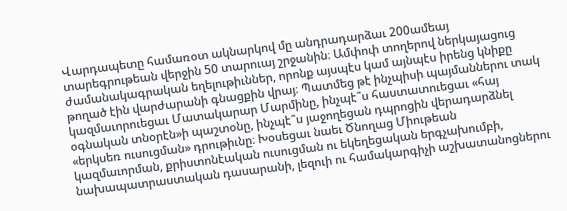Վարդապետը համառօտ ակնարկով մը անդրադարձաւ 200ամեայ տարեգրութեան վերջին 50 տարուայ շրջանին։ Ամփոփ տողերով ներկայացուց ժամանակագրական եղելութիւններ, որոնք այսպէս կամ այնպէս իրենց կնիքը թողած էին վարժարանի գնացքին վրայ։ Պատմեց թէ ինչպիսի պայմաններու տակ կազմաւորուեցաւ Մատակարար Մարմինը, ինչպէ՞ս հաստատուեցաւ «հայ օգնական տնօրէն»ի պաշտօնը, ինչպէ՞ս յաջողեցան դպրոցին վերադարձնել «երկսեռ ուսուցման» դրութիւնը։ Խօսեցաւ նաեւ Ծնողաց Միութեան կազմաւորման, քրիստոնէական ուսուցման ու եկեղեցական երգչախումբի, նախապատրաստական դասարանի, լեզուի ու համակարգիչի աշխատանոցներու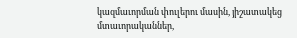կազմաւորման փուլերու մասին, յիշատակեց մտաւորականներ,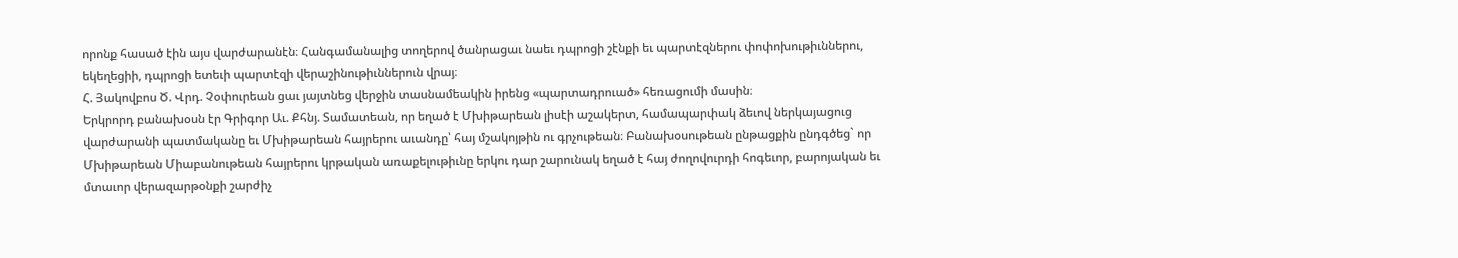որոնք հասած էին այս վարժարանէն։ Հանգամանալից տողերով ծանրացաւ նաեւ դպրոցի շէնքի եւ պարտէզներու փոփոխութիւններու, եկեղեցիի, դպրոցի ետեւի պարտէզի վերաշինութիւններուն վրայ։
Հ. Յակովբոս Ծ. Վրդ. Չօփուրեան ցաւ յայտնեց վերջին տասնամեակին իրենց «պարտադրուած» հեռացումի մասին։
Երկրորդ բանախօսն էր Գրիգոր Աւ. Քհնյ. Տամատեան, որ եղած է Մխիթարեան լիսէի աշակերտ, համապարփակ ձեւով ներկայացուց վարժարանի պատմականը եւ Մխիթարեան հայրերու աւանդը՝ հայ մշակոյթին ու գրչութեան։ Բանախօսութեան ընթացքին ընդգծեց` որ Մխիթարեան Միաբանութեան հայրերու կրթական առաքելութիւնը երկու դար շարունակ եղած է հայ ժողովուրդի հոգեւոր, բարոյական եւ մտաւոր վերազարթօնքի շարժիչ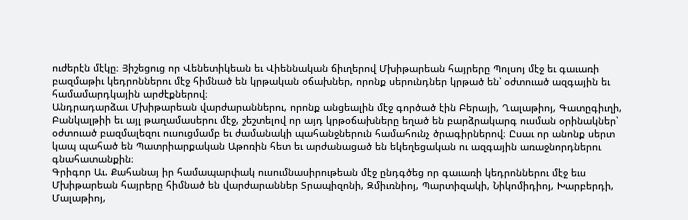ուժերէն մէկը։ Յիշեցուց որ Վենետիկեան եւ Վիեննական ճիւղերով Մխիթարեան հայրերը Պոլսոյ մէջ եւ գաւառի բազմաթիւ կեդրոններու մէջ հիմնած են կրթական օճախներ, որոնք սերունդներ կրթած են՝ օժտուած ազգային եւ համամարդկային արժէքներով։
Անդրադարձաւ Մխիթարեան վարժարաններու, որոնք անցեալին մէջ գործած էին Բերայի, Ղալաթիոյ, Գատըգիւղի, Բանկալթիի եւ այլ թաղամասերու մէջ, շեշտելով որ այդ կրթօճախները եղած են բարձրակարգ ուսման օրինակներ՝ օժտուած բազմալեզու ուսուցմամբ եւ ժամանակի պահանջներուն համահունչ ծրագիրներով։ Ըսաւ որ անոնք սերտ կապ պահած են Պատրիարքական Աթոռին հետ եւ արժանացած են եկեղեցական ու ազգային առաջնորդներու գնահատանքին։
Գրիգոր Աւ. Քահանայ իր համապարփակ ուսումնասիրութեան մէջ ընդգծեց որ գաւառի կեդրոններու մէջ եւս Մխիթարեան հայրերը հիմնած են վարժարաններ Տրապիզոնի, Զմիւռնիոյ, Պարտիզակի, Նիկոմիդիոյ, Խարբերդի, Մալաթիոյ,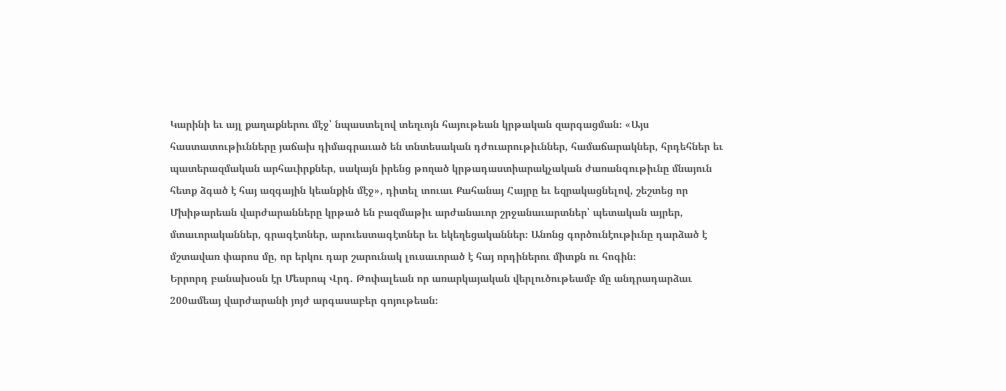Կարինի եւ այլ քաղաքներու մէջ՝ նպաստելով տեղւոյն հայութեան կրթական զարգացման։ «Այս հաստատութիւնները յաճախ դիմագրաւած են տնտեսական դժուարութիւններ, համաճարակներ, հրդեհներ եւ պատերազմական արհաւիրքներ, սակայն իրենց թողած կրթադաստիարակչական ժառանգութիւնը մնայուն հետք ձգած է հայ ազգային կեանքին մէջ», դիտել տուաւ Քահանայ Հայրը եւ եզրակացնելով, շեշտեց որ Մխիթարեան վարժարանները կրթած են բազմաթիւ արժանաւոր շրջանաւարտներ՝ պետական այրեր, մտաւորականներ, գրագէտներ, արուեստագէտներ եւ եկեղեցականներ։ Անոնց գործունէութիւնը դարձած է մշտավառ փարոս մը, որ երկու դար շարունակ լուսաւորած է հայ որդիներու միտքն ու հոգին։
Երրորդ բանախօսն էր Մեսրոպ Վրդ. Թոփալեան որ առարկայական վերլուծութեամբ մը անդրադարձաւ 200ամեայ վարժարանի յոյժ արգասաբեր գոյութեան։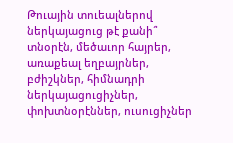Թուային տուեալներով ներկայացուց թէ քանի՞ տնօրէն, մեծաւոր հայրեր, առաքեալ եղբայրներ, բժիշկներ, հիմնադրի ներկայացուցիչներ, փոխտնօրէններ, ուսուցիչներ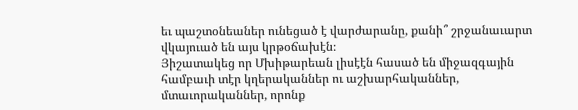եւ պաշտօնեաներ ունեցած է վարժարանը, քանի՞ շրջանաւարտ վկայուած են այս կրթօճախէն։
Յիշատակեց որ Մխիթարեան լիսէէն հասած են միջազգային համբաւի տէր կղերականներ ու աշխարհականներ, մտաւորականներ, որոնք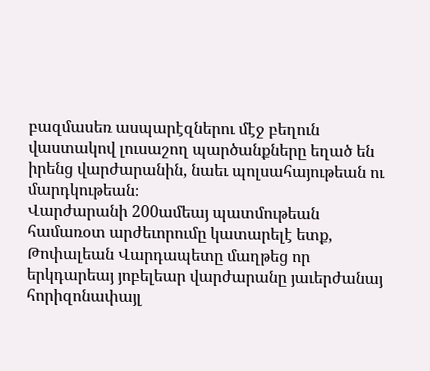բազմասեռ ասպարէզներու մէջ բեղուն վաստակով լուսաշող պարծանքները եղած են իրենց վարժարանին, նաեւ պոլսահայութեան ու մարդկութեան։
Վարժարանի 200ամեայ պատմութեան համառօտ արժեւորումը կատարելէ ետք, Թոփալեան Վարդապետը մաղթեց որ երկդարեայ յոբելեար վարժարանը յաւերժանայ հորիզոնափայլ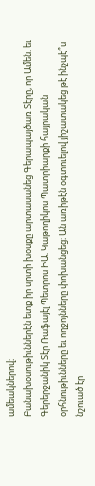ամեակներով։
Բանախօսութիւններէն ետք իր սրտի խօսքը արտասանեց Գերապայծառ Տէրը, որ Ամեն. եւ Գերերջանիկ Տէր Ռաֆայէլ Պետրոս ԻԱ. Կաթողիկոս Պատրիարքի հայրական օրհնութիւնները եւ ողջոյնները փոխանցեց։ Ան առիթէն օգտուելով յիշատակեց թէ ինչպէ՞ս նշուած էր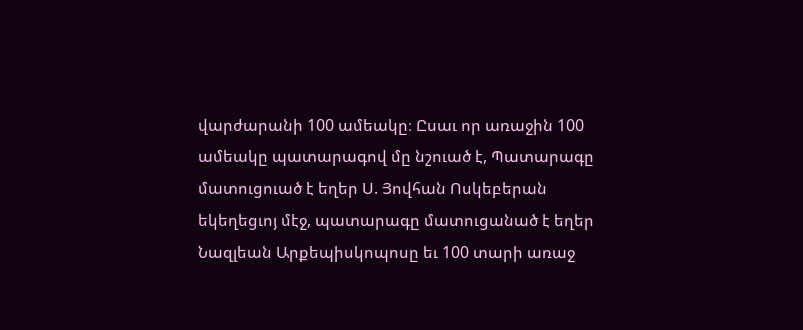վարժարանի 100 ամեակը։ Ըսաւ որ առաջին 100 ամեակը պատարագով մը նշուած է, Պատարագը մատուցուած է եղեր Ս. Յովհան Ոսկեբերան եկեղեցւոյ մէջ, պատարագը մատուցանած է եղեր Նազլեան Արքեպիսկոպոսը եւ 100 տարի առաջ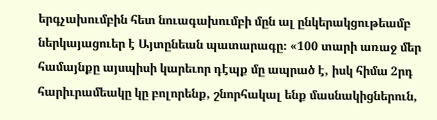երգչախումբին հետ նուագախումբի մըն ալ ընկերակցութեամբ ներկայացուեր է Այտընեան պատարագը։ «100 տարի առաջ մեր համայնքը այսպիսի կարեւոր դէպք մը ապրած է, իսկ հիմա 2րդ հարիւրամեակը կը բոլորենք, շնորհակալ ենք մասնակիցներուն,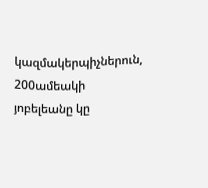կազմակերպիչներուն, 200ամեակի յոբելեանը կը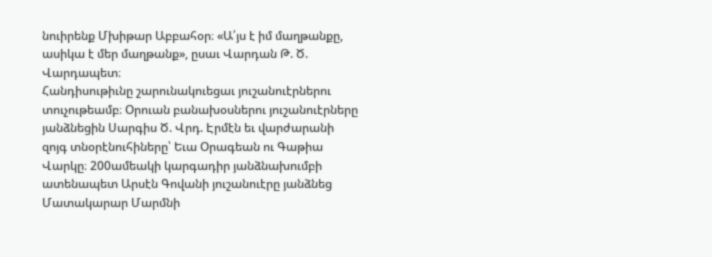նուիրենք Մխիթար Աբբահօր։ «Ա՛յս է իմ մաղթանքը, ասիկա է մեր մաղթանք», ըսաւ Վարդան Թ. Ծ. Վարդապետ։
Հանդիսութիւնը շարունակուեցաւ յուշանուէրներու տուչութեամբ։ Օրուան բանախօսներու յուշանուէրները յանձնեցին Սարգիս Ծ. Վրդ. Էրմէն եւ վարժարանի զոյգ տնօրէնուհիները՝ Եւա Օրագեան ու Գաթիա Վարկը։ 200ամեակի կարգադիր յանձնախումբի ատենապետ Արսէն Գովանի յուշանուէրը յանձնեց Մատակարար Մարմնի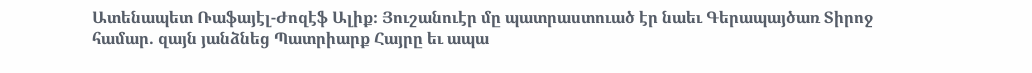Ատենապետ Ռաֆայէլ-Ժոզէֆ Ալիք։ Յուշանուէր մը պատրաստուած էր նաեւ Գերապայծառ Տիրոջ համար. զայն յանձնեց Պատրիարք Հայրը եւ ապա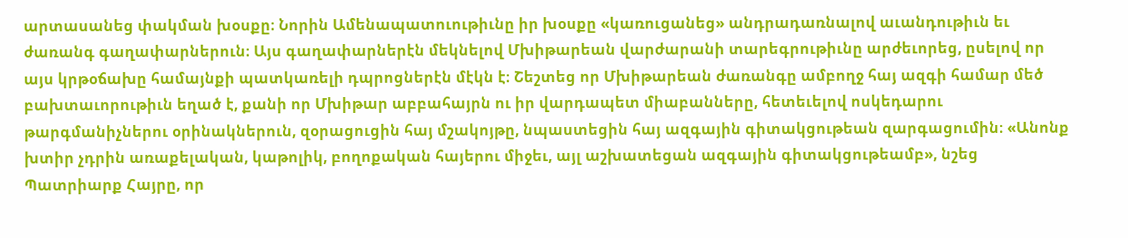արտասանեց փակման խօսքը։ Նորին Ամենապատուութիւնը իր խօսքը «կառուցանեց» անդրադառնալով աւանդութիւն եւ ժառանգ գաղափարներուն։ Այս գաղափարներէն մեկնելով Մխիթարեան վարժարանի տարեգրութիւնը արժեւորեց, ըսելով որ այս կրթօճախը համայնքի պատկառելի դպրոցներէն մէկն է։ Շեշտեց որ Մխիթարեան ժառանգը ամբողջ հայ ազգի համար մեծ բախտաւորութիւն եղած է, քանի որ Մխիթար աբբահայրն ու իր վարդապետ միաբանները, հետեւելով ոսկեդարու թարգմանիչներու օրինակներուն, զօրացուցին հայ մշակոյթը, նպաստեցին հայ ազգային գիտակցութեան զարգացումին։ «Անոնք խտիր չդրին առաքելական, կաթոլիկ, բողոքական հայերու միջեւ, այլ աշխատեցան ազգային գիտակցութեամբ», նշեց Պատրիարք Հայրը, որ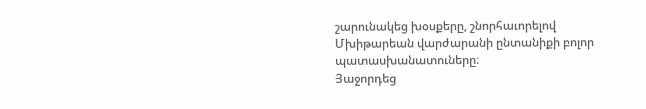շարունակեց խօսքերը, շնորհաւորելով Մխիթարեան վարժարանի ընտանիքի բոլոր պատասխանատուները։
Յաջորդեց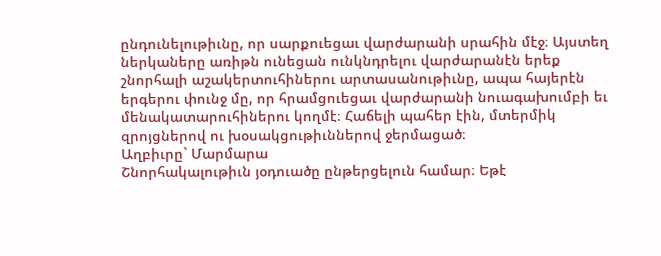ընդունելութիւնը, որ սարքուեցաւ վարժարանի սրահին մէջ։ Այստեղ ներկաները առիթն ունեցան ունկնդրելու վարժարանէն երեք շնորհալի աշակերտուհիներու արտասանութիւնը, ապա հայերէն երգերու փունջ մը, որ հրամցուեցաւ վարժարանի նուագախումբի եւ մենակատարուհիներու կողմէ։ Հաճելի պահեր էին, մտերմիկ զրոյցներով ու խօսակցութիւններով ջերմացած։
Աղբիւրը` Մարմարա
Շնորհակալութիւն յօդուածը ընթերցելուն համար։ Եթէ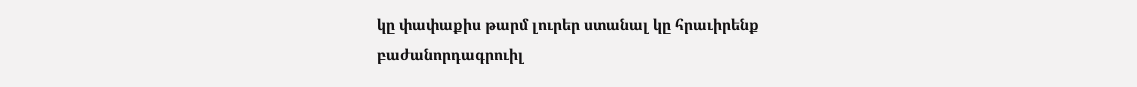կը փափաքիս թարմ լուրեր ստանալ կը հրաւիրենք բաժանորդագրուիլ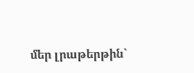մեր լրաթերթին`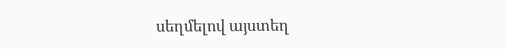սեղմելով այստեղ